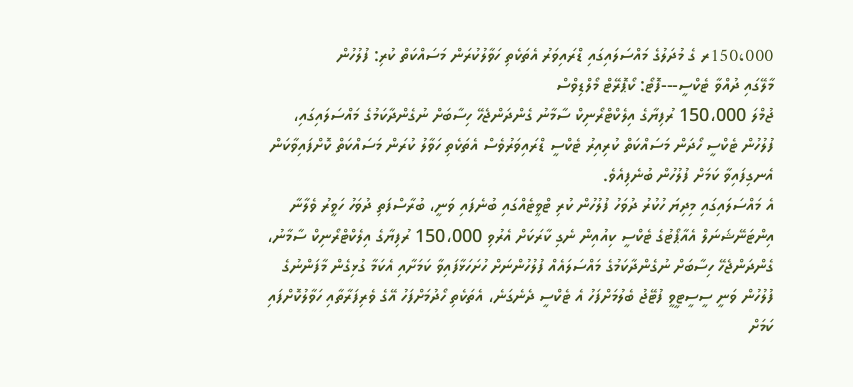150،000ރ ގެ މުދަލުގެ މައްސަލައިގައި ޑްރައިވަރު އެތަކެތި ހަވާލުކުރަން މަސައްކަތް ކުރި: ފުލުހުން
މާލޭގައި ދުއްވާ ޓެކްސީ---ފޮޓޯ: ކޯޕޮރޭޓް މޯލްޑިވްސް
ޖުމްލަ 150،000 ރުފިޔާގެ އިލެކްޓްރޯނިކް ސާމާނު ގެންދަންޖެހޭ ހިސާބަށް ނުގެންދާކަމުގެ މައްސަލައިގައި، ފުލުހުން ޓެކްސީ ހޯދަން މަސައްކަތް ކުރިއިރު ޓެކްސީ ޑްރައިވަރުވެސް އެތަކެތި ހަވާލު ކުރަން މަސައްކަތް ކޮށްފައިވާކަން އެނގިފައިވާ ކަމަށް ފުލުހުން ބުނެފިއެވެ.
އެ މައްސަލައިގައި މިދިޔަ ހުކުރު ދުވަހު ފުލުހުން ކުރި ޓްވީޓެއްގައި ބުނެފައި ވަނީ، ބުރާސްފަތި ދުވަހު ހަވީރު ވެލާނާ އިންޓަނޭޝަނަލް އެއާޕޯޓުގެ ޓެކްސީ ކިއުއިން ނެގި ކާރަކަށް އެރުވި 150،000 ރުފިޔާގެ އިލެކްޓްރޯނިކް ސާމާނު، ގެންދަންޖެހޭ ހިސާބަށް ނުގެންދާކަމުގެ މައްސަލައެއް ފުލުހުންނަށް ހުށަހަޅާފައިވާ ކަމަށާއި އެކަމާ ގުޅިގެން މާފަންނުގެ ފުލުހުން ވަނީ ސީސީޓީވީ ފުޓޭޖު ބެލުމަށްފަހު އެ ޓެކްސީ ދެނެގަނެ، އެތަކެތި ހޯދުމަށްފަހު އޭގެ ވެރިފަރާތާއި ހަވާލުކޮށްފައި ކަމަށް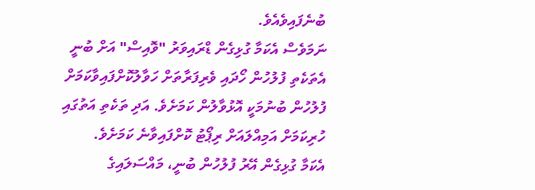ބުނެފައިވެއެވެ.
ނަމަވެސް އެކަމާ ގުޅިގެން ޑްރައިވަރު "ވޮއިސް" އަށް ބުނީ އެތަކެތި ފުލުހުން ހޯދައި ވެރިފަރާތަށް ހަވާލުކޮށްފައިވާކަމަށް ފުލުހުން ބުނުމަކީ އޮޅުވާލުން ކަމަށެވެ. އަދި ތަކެތި އަތުގައި ހުރިކަމަށް އަމިއްލައަށް ރިޕޯޓު ކޮށްފައިވާނެ ކަމަށެވެ.
އެކަމާ ގުޅިގެން އޭރު ފުލުހުން ބުނީ، މައްސަލައިގެ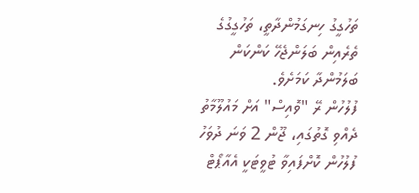ތަހުގީގު ހިނގަމުންދާތީ، ތަހުގީގުގެ ތެރެއިން ބަލަންޖެހޭ ކަންކަން ބަލަމުންދާ ކަމަށެވެ.
ފުލުހުން ރޭ "ވޮއިސް" އަށް މައުލޫމާތު ދެއްވި ގޮތުގައި، ޖޫން 2 ވަނަ ދުވަހު ފުލުހުން ކޮށްފައިވާ ޓުވީޓަކީ އެއާޕޯޓް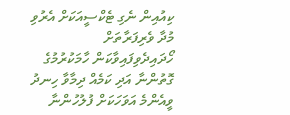ކިއުއިން ނެގި ޓެކްސީއަކަށް އެރުވި މުދާ ވެރިފަރާތަށް ހޯދައިދެވިފައިވާކަން ހާމަކުރުމުގެ ގޮތުންނާ އަދި ކަމެއް ދިމާވާ ހިނދު ވީއެންމެ އަވަހަކަށް ފުލުހުންނާ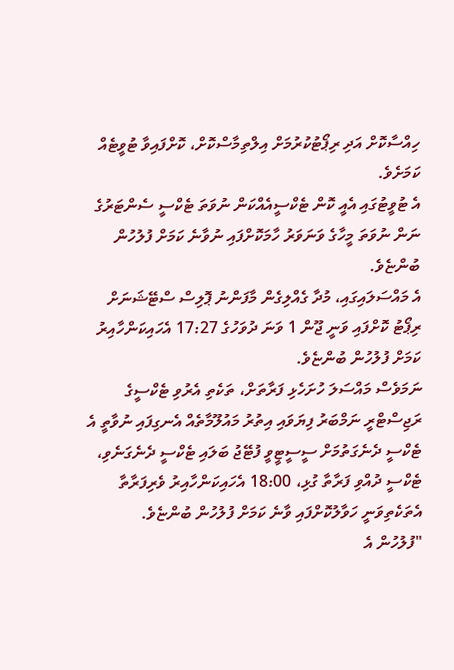ހިއްސާކޮށް އަދި ރިޕޯޓުކުރުމަށް އިލްތިމާސްކޮށް، ކޮށްފައިވާ ޓުވީޓެއް ކަމަށެވެ.
އެ ޓުވީޓުގައި އެއީ ކޮން ޓެކްސީއެއްކަން ނުވަތަ ޓެކްސީ ސެންޓަރުގެ ނަން ނުވަތަ މީހާގެ ވަނަވަރު ހާމަކޮށްފައި ނުވާނެ ކަމަށް ފުލުހުން ބުންޏެވެ.
އެ މައްސަލައިގައި، މުދާ ގެއްލިގެން މާފަންނު ޕޮލިސް ސްޓޭޝަނަށް ރިޕޯޓު ކޮށްފައި ވަނީ ޖޫން 1 ވަނަ ދުވަހުގެ 17:27 އެހައިކަންހާއިރު ކަމަށް ފުލުހުން ބުންޏެވެ.
ނަމަވެސް މައްސަލަ ހުށަހެޅި ފަރާތަށް، ތަކެތި އެރުވި ޓެކްސީގެ ރަޖިސްޓްރީ ނަމްބަރު ފިޔަވައި އިތުރު މައުލޫމާތެއް އެނގިފައި ނުވާތީ އެ ޓެކްސީ ދެނެގަތުމަށް ސީސީޓީވީ ފުޓޭޖު ބަލައި ޓެކްސީ ދެނެގަނެވި، ޓެކްސީ ދުއްވި ފަރާތާ ގުޅި، 18:00 އެހައިކަންހާއިރު ވެރިފަރާތާ އެތަކެތިވަނީ ހަވާލުކޮށްފައި ވާނެ ކަމަށް ފުލުހުން ބުންޏެވެ.
"ފުލުހުން އެ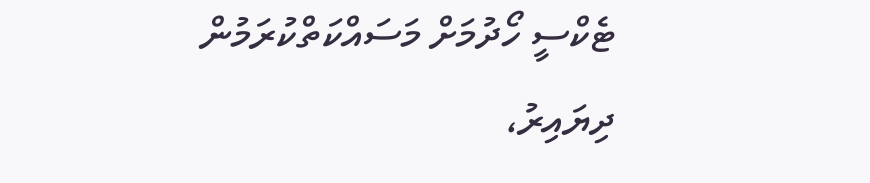ޓެކްސީ ހޯދުމަށް މަސައްކަތްކުރަމުން ދިޔައިރު،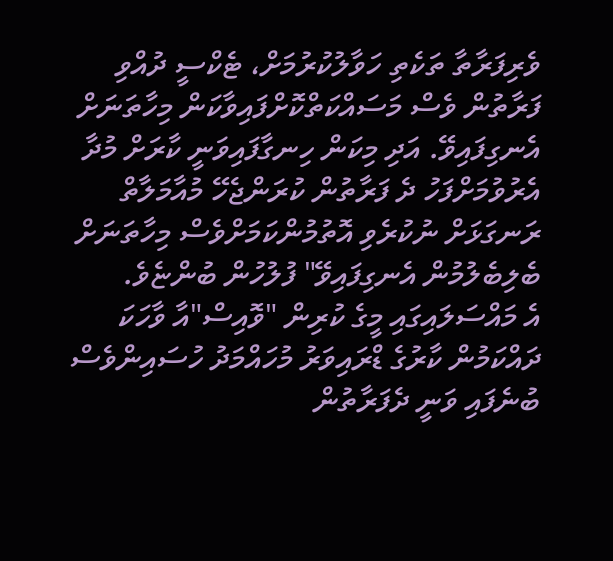ވެރިފަރާތާ ތަކެތި ހަވާލުކުރުމަށް، ޓެކްސީ ދުއްވި ފަރާތުން ވެސް މަސައްކަތްކޮށްފައިވާކަން މިހާތަނަށް އެނގިފައިވޭ. އަދި މިކަން ހިނގާފައިވަނީ ކާރަށް މުދާ އެރުވުމަށްފަހު ދެ ފަރާތުން ކުރަންޖެހޭ މުއާމަލާތް ރަނގަޅަށް ނުކުރެވި އޮތުމުންކަމަށްވެސް މިހާތަނަށް ބެލިބެލުމުން އެނގިފައިވޭ" ފުލުހުން ބުންޏެވެ.
އެ މައްސަލައިގައި މީގެ ކުރިން "ވޮއިސް"އާ ވާހަކަ ދައްކަމުން ކާރުގެ ޑްރައިވަރު މުހައްމަދު ހުސައިންވެސް ބުނެފައި ވަނީ ދެފަރާތުން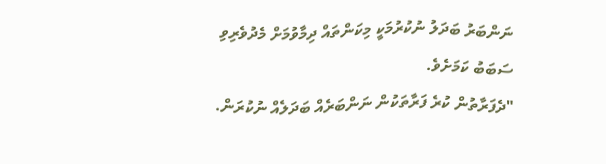ނަންބަރު ބަދަލު ނުކުރުމަކީ މިކަންތައް ދިމާވުމަށް މެދުވެރިވި ސަބަބު ކަމަށެވެ.
"ދެފަރާތުން ކުރެ ފަރާތަކުން ނަންބަރެއް ބަދަލެއް ނުކުރަން.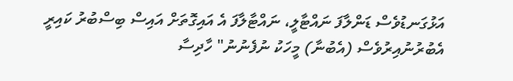އަޅުގަނޑުވެސް ޑަންލާފަ ނައްޓާލީ، ނައްޓާލާފަ އެ އައިގޮތަށް އައިސް ބިސްބުރު ކައިރީ އެބުރުނުއިރުވެސް (އެބުނާ) މީހަކު ނުފެނުނު" ހާދިސާ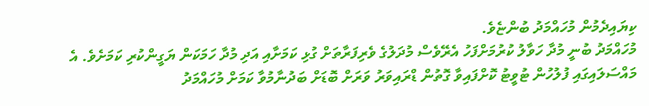ކިޔައިދެމުން މުހައްމަދު ބުންޏެވެ.
މުހައްމަދު ބުނީ މުދާ ހަވާލު ކުރުމަށްފަހު އެރޭވެސް މުދަލުގެ ވެރިފަރާތަށް ގުޅި ކަމަށާއި އަދި މުދާ ހަމަކަން ޔަގީންކުރި ކަމަށެވެ. އެ މައްސަލައިގައި ފުލުހުން ޓުވީޓު ކޮށްފައިވާ ގޮތުން ޑްރައިވަރު ވަރަށް ބޮޑަށް ބަދުނާމުވާ ކަމަށް މުހައްމަދު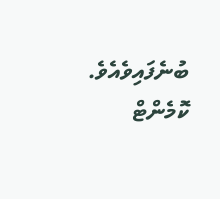ބުނެފައިވެއެވެ.
ކޮމެންޓް